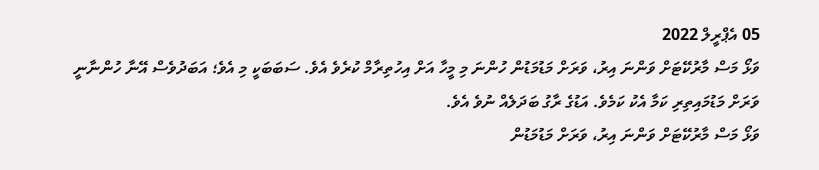05 އެޕްރީލް 2022
ވަޅޯ މަސް މާރުކޭޓަށް ވަންނަ އިރު، ވަރަށް މަޑުމަޑުން ހުންނަ މި މީހާ އަށް އިހުތިރާމް ކުރެވެ އެވެ. ސަބަބަކީ މި އެވެ؛ އަބަދުވެސް އޭނާ ހުންނާނީ ވަރަށް މަޑުމައިތިރި ކަމާ އެކު ކަމެވެ. އަޑުގެ ރާގު ބަދަލެއް ނުވެ އެވެ.
ވަޅޯ މަސް މާރުކޭޓަށް ވަންނަ އިރު، ވަރަށް މަޑުމަޑުން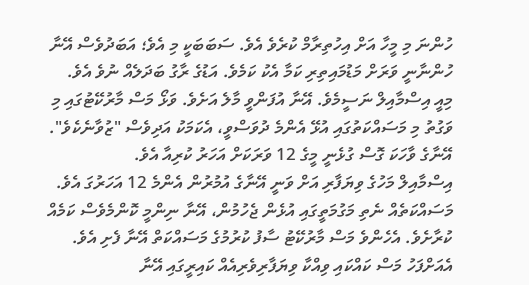ހުންނަ މި މީހާ އަށް އިހުތިރާމް ކުރެވެ އެވެ. ސަބަބަކީ މި އެވެ؛ އަބަދުވެސް އޭނާ ހުންނާނީ ވަރަށް މަޑުމައިތިރި ކަމާ އެކު ކަމެވެ. އަޑުގެ ރާގު ބަދަލެއް ނުވެ އެވެ.
މިއީ އިސްމާއިލް ނަސީމެވެ. އޭނާ އުފަންވީ މާލެ އަށެވެ. ވަޅޯ މަސް މާރުކޭޓުގައި މި ވަގުތު މި މަސައްކަތުގައި އުޅޭ އެންމެ ދުވަސްވީ، އެކަމަކު އަދިވެސް "ޒުވާނެކެވެ". އޭނާގެ ވާހަކަ ގޮސް ގުޅެނީ މީގެ 12 ވަރަކަށް އަހަރު ކުރިއާ އެވެ.
އިސްމާއިލް މަހުގެ ވިޔަފާރި އަށް ވަނީ އޭނާގެ އުމުރުން އެންމެ 12 އަހަރުގަ އެވެ. މަސައްކަތެއް ނެތި މަގުމަތީގައި އުޅެން ޖެހުމުން، އޭނާ ނިންމީ ކޮންމެވެސް ކަމެއް ކުރާށެވެ. އެހެންވެ މަސް މާރުކޭޓު ސާފު ކުރުމުގެ މަސައްކަތް އޭނާ ފެށި އެވެ. އެއަށްފަހު މަސް ކައްކައި ވިއްކާ ވިޔަފާރިވެރިއެއް ކައިރީގައި އޭނާ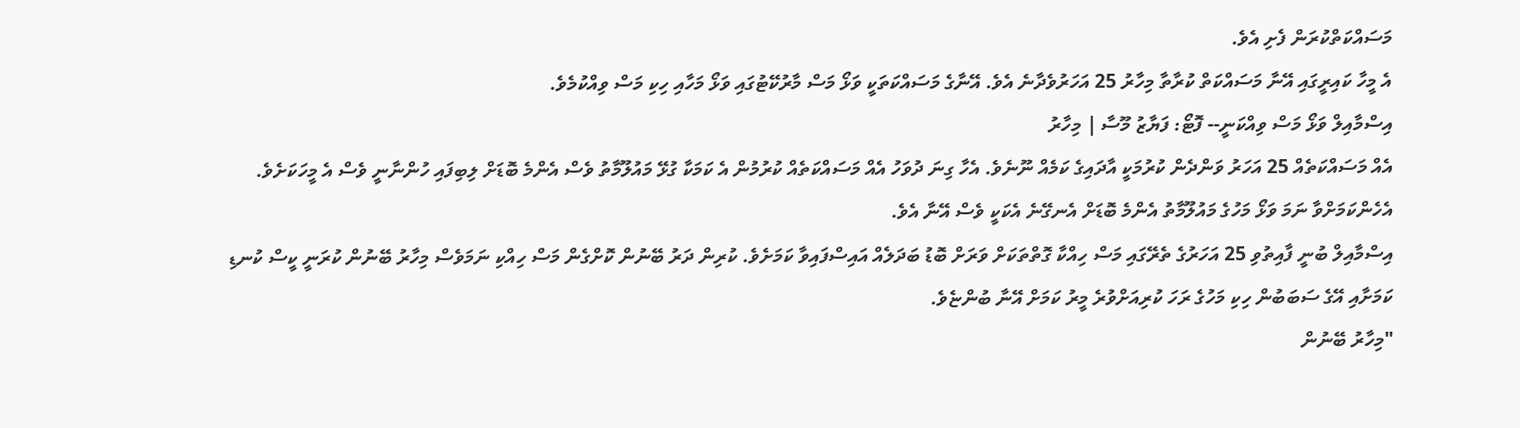މަސައްކަތްކުރަން ފެށި އެވެ.
އެ މީހާ ކައިރީގައި އޭނާ މަސައްކަތް ކުރާތާ މިހާރު 25 އަހަރުވެދާނެ އެވެ. އޭނާގެ މަސައްކަތަކީ ވަޅޯ މަސް މާރުކޭޓުގައި ވަޅޯ މަހާއި ހިކި މަސް ވިއްކުމެވެ.
އިސްމާއިލް ވަޅޯ މަސް ވިއްކަނީ-- ފޮޓޯ: ފަޔާޒު މޫސާ | މިހާރު
އެއް މަސައްކަތެއް 25 އަހަރު ވަންދެން ކުރުމަކީ އާދައިގެ ކަމެއް ނޫނެވެ. އެހާ ގިނަ ދުވަހު އެއް މަސައްކަތެއް ކުރުމުން އެ ކަމަކާ ގުޅޭ މައުލޫމާތު ވެސް އެންމެ ބޮޑަށް ލިބިފައި ހުންނާނީ ވެސް އެ މީހަކަށެވެ. އެހެންކަމަށްވާ ނަމަ ވަޅޯ މަހުގެ މައުލޫމާތު އެންމެ ބޮޑަށް އެނގޭނެ އެކަކީ ވެސް އޭނާ އެވެ.
އިސްމާއިލް ބުނީ ފާއިތުވި 25 އަހަރުގެ ތެރޭގައި މަސް ހިއްކާ ގޮތްތަކަށް ވަރަށް ބޮޑު ބަދަލެއް އައިސްފައިވާ ކަމަށެވެ. ކުރިން ދަރު ބޭނުން ކޮށްގެން މަސް ހިއްކި ނަމަވެސް މިހާރު ބޭނުން ކުރަނީ ކީސް ކުނޑި ކަމަށާއި އޭގެ ސަބަބުން ހިކި މަހުގެ ރަހަ ކުރިއަށްވުރެ މީރު ކަމަށް އޭނާ ބުންޏެވެ.
"މިހާރު ބޭނުން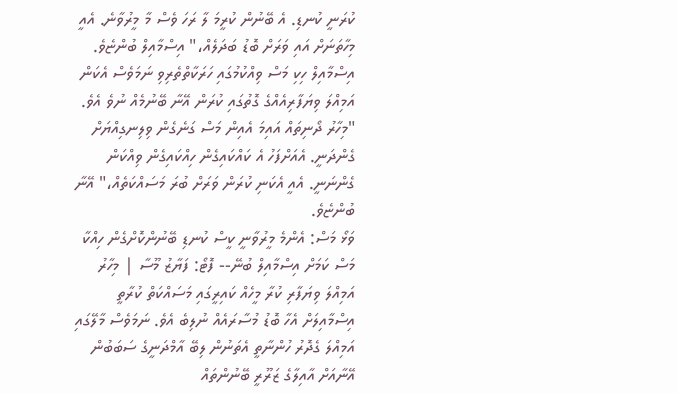ކުރަނީ ކުނޑި. އެ ބޭނުން ކުރީމަ ލާ ރަހަ ވެސް މާ މީރުވާނެ. އެއީ މިހާތަނަށް އައި ވަރަށް ބޮޑު ބަދަލެއް،" އިސްމާއިލް ބުންޏެވެ.
އިސްމާއިލް ހިކި މަސް ވިއްކުމުގައި ހަރަކާތްތެރިވި ނަމަވެސް އެކަން އަމިއްލަ ވިޔަފާރިއެއްގެ ގޮތުގައި ކުރަން އޭނާ ބޭނުމެއް ނުވެ އެވެ.
"މިހާރު ދޯނިތައް އައިމަ އެއިން މަސް ގަނެގެން ވިލިނގިއްޔަށް ގެންދަނީ. އެއަށްފަހު އެ ކައްކައިގެން ހިއްކައިގެން ވިއްކަން ގެންނަނީ. އެއީ އެކަނި ކުރަން ވަރަށް ބުރަ މަސައްކަތެއް،" އޭނާ ބުންޏެވެ.
ވަޅޯ މަސް: އެންމެ މީރުވާނީ ކީސް ކުނޑި ބޭނުންކޮށްގެން ހިއްކާ މަސް ކަމަށް އިސްމާއިލް ބުނޭ-- ފޮޓޯ: ފަޔާޒު މޫސާ | މިހާރު
އަމިއްލަ ވިޔަފާރި ކުރާ މީހެއް ކައިރީގައި މަސައްކަތް ކުރާތީ އިސްމާއިލަށް އެހާ ބޮޑު މުސާރައެއް ނުލިބެ އެވެ. ނަމަވެސް މާލޭގައި އަމިއްލަ ގެދޮރު ހުންނާތީ އެތަނުން ލިބޭ އާމްދަނީގެ ސަބަބުން އޭނާއަށް އާއިލާގެ ޒަރޫރީ ބޭނުންތައް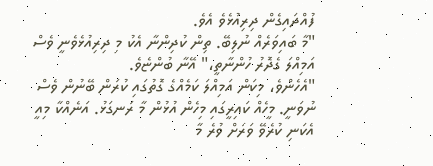ފުއްދައިގެން ދިރިއުޅެވެ އެވެ.
"މާ ބައިވަރެއް ނުލިބޭ. ތިން ކުދިންނާ އެކު މި ދިރިއުޅެވެނީ ވެސް އަމިއްލަ ގެދޮރު ހުންނާތީ،" އޭނާ ބުންޏެވެ.
"އެހެންވެ، މިކަން އަމިއްލަ ކަމެއްގެ ގޮތުގައި ކުރަން ބޭނުން ވެސް ނުވަނީ. މީހެއް ކައިރީގައި މިހެން އުޅުން މާ ރަނގަޅު. އަނެއްކާ މިއީ އެކަނި ކުރެވޭ ވަރަށް ވުރެ މާ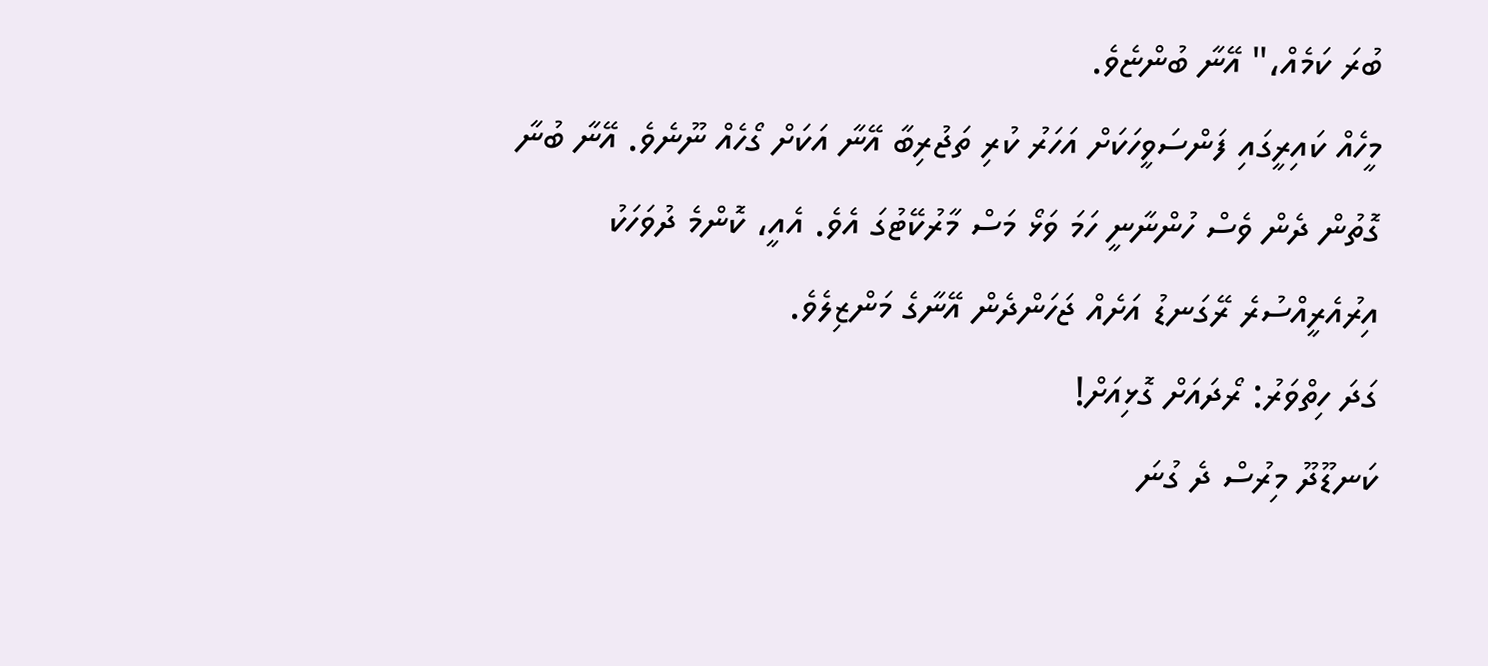ބުރަ ކަމެއް،" އޭނާ ބުންޏެވެ.
މީހެއް ކައިރީގައި ފަންސަވީހަކަށް އަހަރު ކުރި ތަޖުރިބާ އޭނާ އަކަށް ގޯހެއް ނޫނެވެ. އޭނާ ބުނާ ގޮތުން ދެން ވެސް ހުންނާނީ ހަމަ ވަޅޯ މަސް މާރުކޭޓުގަ އެވެ. އެއީ، ކޮންމެ ދުވަހަކު އިރުއެރީއްސުރެ ރޭގަނޑު އަށެއް ޖަހަންދެން އޭނާގެ މަންޒިލެވެ.
ގަދަ ހިތްވަރު: ރޯދައަށް ގޮޅިއަށް!
ކަނޑޫދޫ މިރުސް ދެ ގުނަ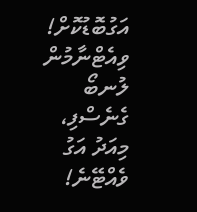އަގުބޮޑުކޮށް!
ވިއެޓްނާމުން ލުނބޯ ގެނެސްފި، މިއަދު އަގު ވެއްޓޭނެ!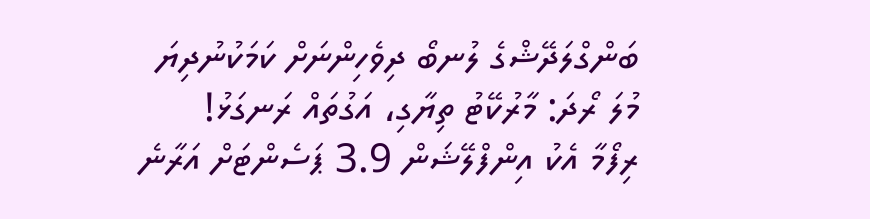ބަންގްލަދޭޝްގެ ލުނބޯ ދިވެހިންނަށް ކަމަކުނުދިޔަ
މުލަ ރޯދަ: މާރުކޭޓު ތިޔާގި، އަގުތައް ރަނގަޅު!
ރިފޯމާ އެކު އިންފްލޭޝަން 3.9 ޕަސެންޓަށް އަރާނެ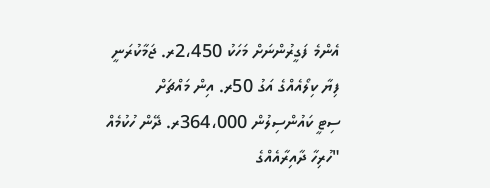އެންމެ ފަގީރުންނަށް މަހަކު 2،450ރ. ޖަމާކުރަނީ
ފިޔާ ކިލޯއެއްގެ އަގު 50ރ. އިން މައްޗަށް
ސިޓީ ކައުންސިލުން 364،000ރ. ދޭން ހުކުމެއް
"ހުރިހާ ދާއިރާއެއްގެ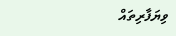ވިޔަފާރިތައް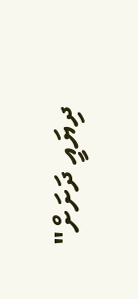ދިޔައީ ދަށަށް"